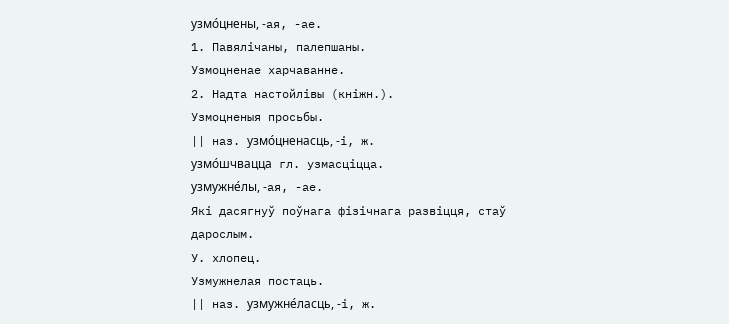узмо́цнены, -ая, -ае.
1. Павялічаны, палепшаны.
Узмоцненае харчаванне.
2. Надта настойлівы (кніжн.).
Узмоцненыя просьбы.
|| наз. узмо́цненасць, -і, ж.
узмо́шчвацца гл. узмасціцца.
узмужне́лы, -ая, -ае.
Які дасягнуў поўнага фізічнага развіцця, стаў дарослым.
У. хлопец.
Узмужнелая постаць.
|| наз. узмужне́ласць, -і, ж.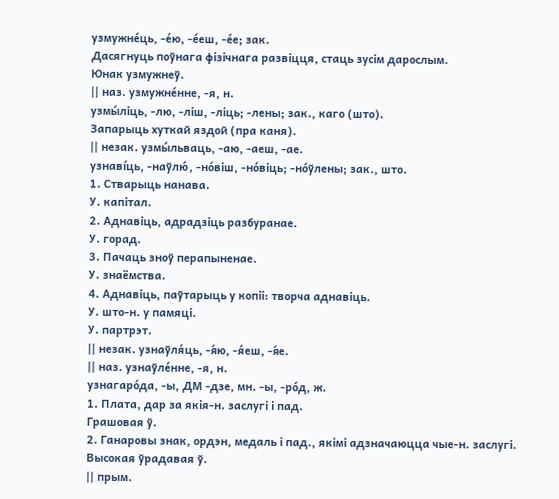узмужне́ць, -е́ю, -е́еш, -е́е; зак.
Дасягнуць поўнага фізічнага развіцця, стаць зусім дарослым.
Юнак узмужнеў.
|| наз. узмужне́нне, -я, н.
узмы́ліць, -лю, -ліш, -ліць; -лены; зак., каго (што).
Запарыць хуткай яздой (пра каня).
|| незак. узмы́льваць, -аю, -аеш, -ае.
узнаві́ць, -наўлю́, -но́віш, -но́віць; -но́ўлены; зак., што.
1. Стварыць нанава.
У. капітал.
2. Аднавіць, адрадзіць разбуранае.
У. горад.
3. Пачаць зноў перапыненае.
У. знаёмства.
4. Аднавіць, паўтарыць у копіі: творча аднавіць.
У. што-н. у памяці.
У. партрэт.
|| незак. узнаўля́ць, -я́ю, -я́еш, -я́е.
|| наз. узнаўле́нне, -я, н.
узнагаро́да, -ы, ДМ -дзе, мн. -ы, -ро́д, ж.
1. Плата, дар за якія-н. заслугі і пад.
Грашовая ў.
2. Ганаровы знак, ордэн, медаль і пад., якімі адзначаюцца чые-н. заслугі.
Высокая ўрадавая ў.
|| прым.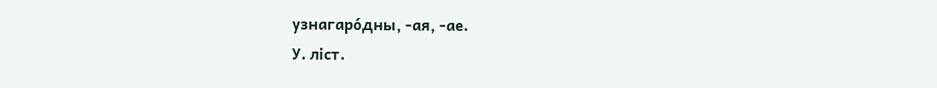узнагаро́дны, -ая, -ае.
У. ліст.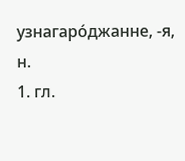узнагаро́джанне, -я, н.
1. гл.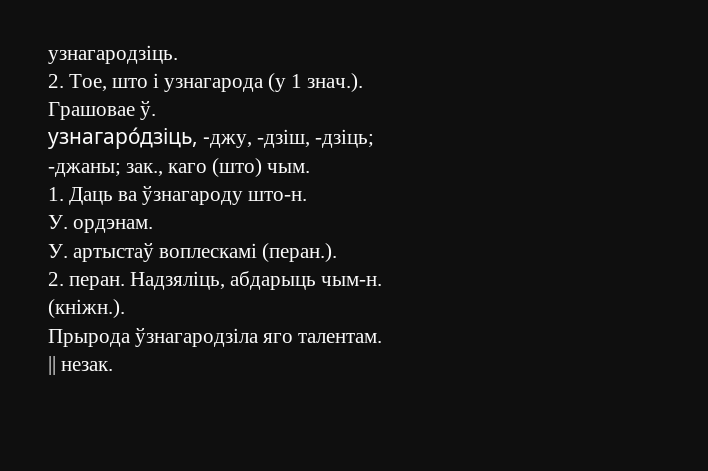узнагародзіць.
2. Тое, што і узнагарода (у 1 знач.).
Грашовае ў.
узнагаро́дзіць, -джу, -дзіш, -дзіць; -джаны; зак., каго (што) чым.
1. Даць ва ўзнагароду што-н.
У. ордэнам.
У. артыстаў воплескамі (перан.).
2. перан. Надзяліць, абдарыць чым-н. (кніжн.).
Прырода ўзнагародзіла яго талентам.
|| незак.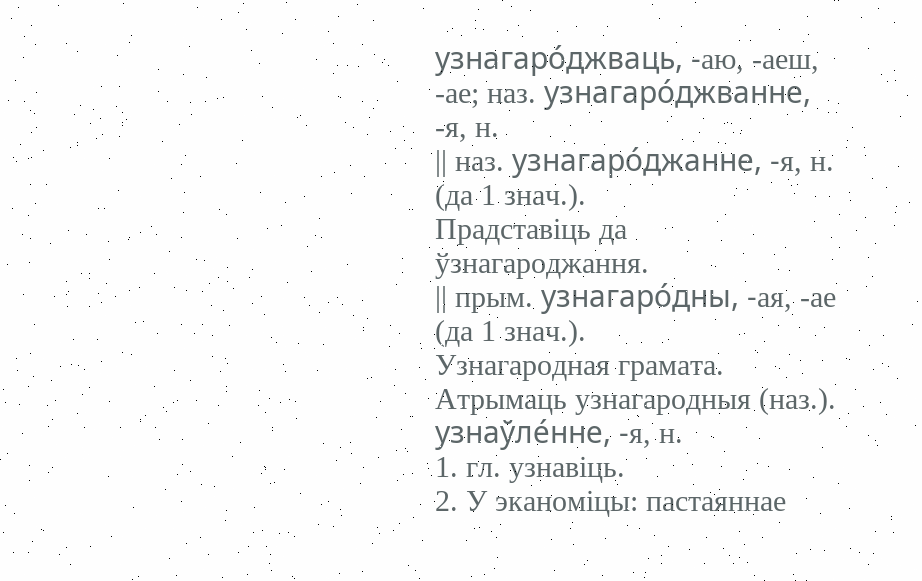узнагаро́джваць, -аю, -аеш, -ае; наз. узнагаро́джванне, -я, н.
|| наз. узнагаро́джанне, -я, н. (да 1 знач.).
Прадставіць да ўзнагароджання.
|| прым. узнагаро́дны, -ая, -ае (да 1 знач.).
Узнагародная грамата.
Атрымаць узнагародныя (наз.).
узнаўле́нне, -я, н.
1. гл. узнавіць.
2. У эканоміцы: пастаяннае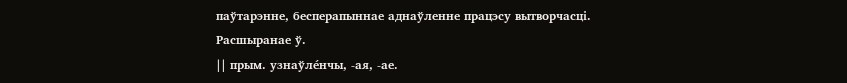паўтарэнне, бесперапыннае аднаўленне працэсу вытворчасці.
Расшыранае ў.
|| прым. узнаўле́нчы, -ая, -ае.